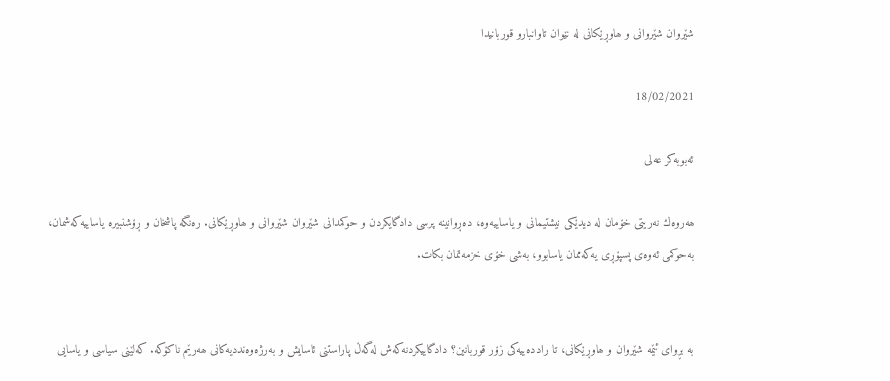شێروان شێروانی و ھاوڕێکانی لە نێوان تاوانبارو قوربانیدا

18/02/2021

ئەبوبەكر عەلی

ھەروەك نەریتی خۆمان لە دیدێکی نیشتیمانی و یاساییەوە، دەڕوانینە پرسی دادگایکردن و حوکمدانی شێروان شێروانی و ھاوڕێکانی. رەنگە پاشخان و ڕۆشنبیرە یاساییەکەشمان، بەحوکمی ئەوەی پسپۆڕی یەکەممان یاسابوو، بەشی خۆی خزمەتمان بکات.


بە بڕوای ئێمە شێروان و ھاوڕێکانی، تا راددەییەکی زۆر قوربانین؟ دادگاییکردنەکەش لەگەڵ پاراستنی ئاسایش و بەرژەوەنددیەکانی ھەرێم ناکۆکە. کەلێنی سیاسی و یاسایی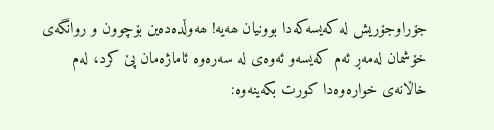جۆراوجۆریش لە کەیسەکەدا بوونیان ھەیە! ھەوڵدەدەین بۆچوون و روانگەی خۆشمان لەمەڕ ئەم کەیسەو ئەوەی لە سەرەوە ئاماژەمان پێ کرد، لەم خاڵانەی خوارەوەدا کورت بکەینەوە: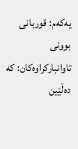یەکەم: قوربانی بوونی تاوانبارکراوەکان: کە دەڵێین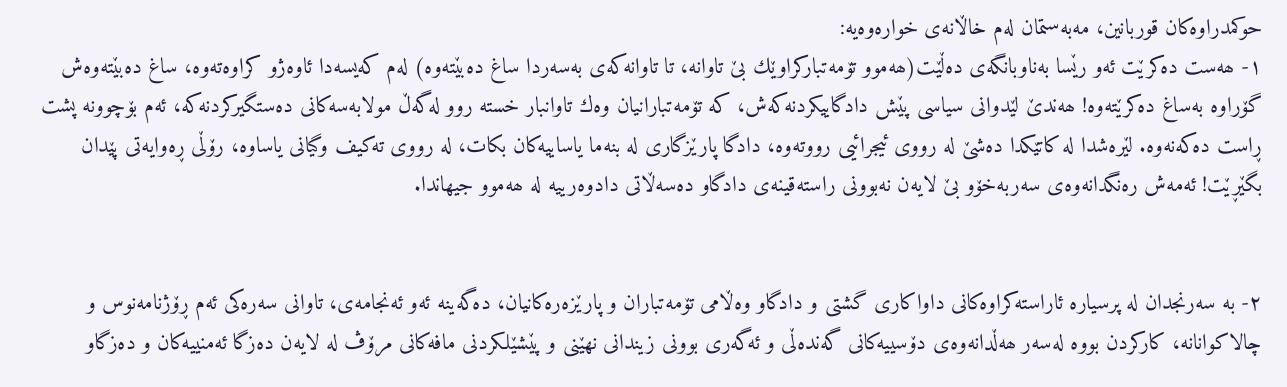حوکمدراوەکان قوربانین، مەبەستمان لەم خاڵانەی خوارەوەیە:
١- ھەست دەکرێت ئەو رێسا بەناوبانگەی دەڵێت(ھەموو تۆمەتبارکراوێك بێ تاوانە، تا تاوانەکەی بەسەردا ساغ دەبێتەوە) لەم کەیسەدا ئاوەژو کراوەتەوە، ساغ دەبێتەوەش گۆراوە بەساغ دەکرێتەوە! ھەندێ لێدوانی سیاسی پێش دادگاییکردنەکەش، کە تۆمەتبارانیان وەك تاوانبار خستە روو لەگەڵ مولابەسەکانی دەستگیرکردنەکە، ئەم بۆچوونە پشت ڕاست دەکەنەوە. لێرەشدا لە کاتێکدا دەشێ لە رووی ئیجرائیی رووتەوە، دادگا پارێزگاری لە بنەما یاساییەکان بکات، لە رووی تەکیف وگیانی یاساوە، رۆڵی ڕەوایەتی پێدان بگێڕێت! ئەمەش رەنگدانەوەی سەربەخۆو بێ لایەن نەبوونی راستەقینەی دادگاو دەسەڵاتی دادوەرییە لە ھەموو جیھاندا.


٢- بە سەرنجدان لە پرسیارە ئاراستەکراوەکانی داواکاری گشتی و دادگاو وەڵامی تۆمەتباران و پارێزەرەکانیان، دەگەینە ئەو ئەنجامەی، تاوانی سەرەکی ئەم ڕۆژنامەنوس و چالاکوانانە، کارکردن بووە لەسەر ھەڵدانەوەی دۆسییەکانی گەندەڵی و ئەگەری بوونی زیندانی نھێنی و پێشێلکردنی مافەکانی مرۆڤ لە لایەن دەزگا ئەمنییەکان و دەزگاو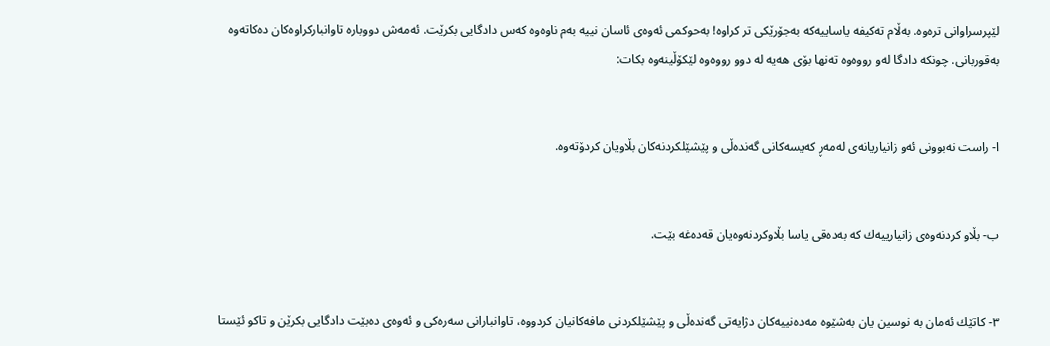لێپرسراوانی ترەوە. بەڵام تەکیفە یاساییەکە بەجۆرێکی تر کراوە! بەحوکمی ئەوەی ئاسان نییە بەم ناوەوە کەس دادگایی بکرێت. ئەمەش دووبارە تاوانبارکراوەکان دەکاتەوە بەقوربانی. چونکە دادگا لەو رووەوە تەنھا بۆی ھەیە لە دوو رووەوە لێکۆڵینەوە بکات:


ا- راست نەبوونی ئەو زانیاریانەی لەمەڕ کەیسەکانی گەندەڵی و پێشێلکردنەکان بڵاویان کردۆتەوە.


ب- بڵاو کردنەوەی زانیارییەك کە بەدەقی یاسا بڵاوکردنەوەیان قەدەغە بێت.


٣- کاتێك ئەمان بە نوسین یان بەشێوە مەدەنییەکان دژایەتی گەندەڵی و پێشێلکردنی مافەکانیان کردووە، تاوانبارانی سەرەکی و ئەوەی دەبێت دادگایی بکرێن و تاکو ئێستا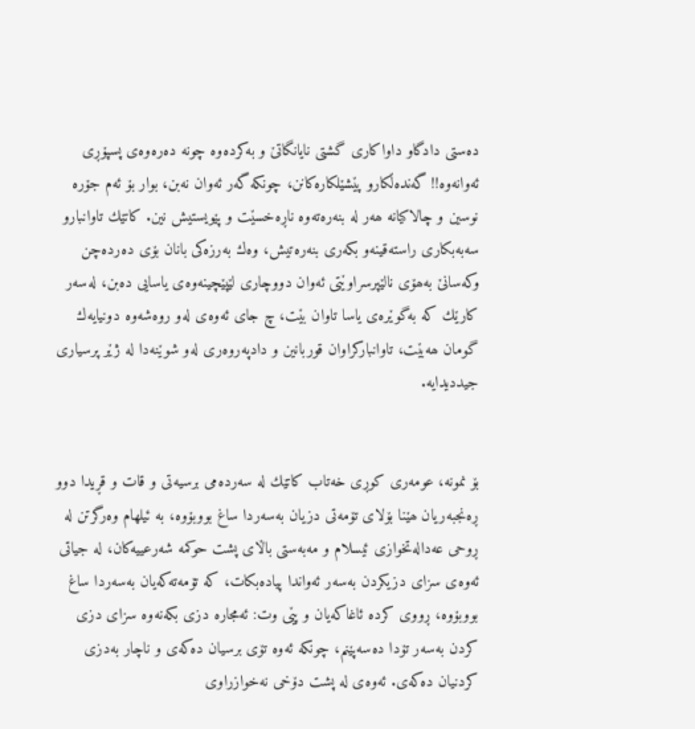دەستی دادگاو داواکاری گشتی نایانگاتێ و بەکردەوە چونە دەرەوەی پسپۆڕی ئەوانەوە!! گەندەڵکارو پێشێلکارەکانن، چونکە گەر ئەوان نەبن، بوار بۆ ئەم جۆرە نوسین و چالاکیانە ھەر لە بنەرەتەوە ناڕەخسێت و پێویستیش نین. کاتێك تاوانبارو سەبەبکاری راستەقینەو بکەری بنەرەتیش، وەك بەرزەکی بانان بۆی دەردەچن وکەسانێ بەھۆی نالێپرسراوێتی ئەوان دووچاری لێپێچینەوەی یاسایی دەبن، لەسەر کارێك کە بەگوێرەی یاسا تاوان بێت، چ جای ئەوەی لەو روەشەوە دونیایەك گومان ھەبێت، تاوانبارکراوان قوربانین و دادپەروەری لەو شوێنەدا لە ژێر پرسیاری جیددیدایە.


بۆ نمونە، عومەری کوڕی خەتاب کاتێك لە سەردەمی برسیەتی و قات و قڕیدا دوو ڕەنجبەریان ھێنا بۆلای تۆمەتی دزیان بەسەردا ساغ بووبۆوە، بە ئیلھام وەرگرتن لە ڕوحی عەدالەتخوازی ئیسلام و مەبەستی باڵای پشت حوکمە شەرعییەکان، لە جیاتی ئەوەی سزای دزیکردن بەسەر ئەواندا پیادەبکات، کە تۆمەتەکەیان بەسەردا ساغ بووبۆوە، ڕووی کردە ئاغاکەیان و پێی وت: ئەمجارە دزی بکەنەوە سزای دزی کردن بەسەر تۆدا دەسەپێنم، چونکە ئەوە تۆی برسیان دەکەی و ناچار بەدزی کردنیان دەکەی. ئەوەی لە پشت دۆخی نەخوازراوی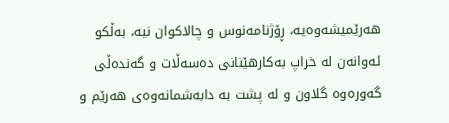ھەرێمیشەوەیە، ڕۆژنامەنوس و چالاكوان نیە، بەڵکو ئەوانەن لە خراپ بەکارھێنانی دەسەڵات و گەندەڵی گەورەوە گلاون و لە پشت بە دابەشمانەوەی ھەرێم و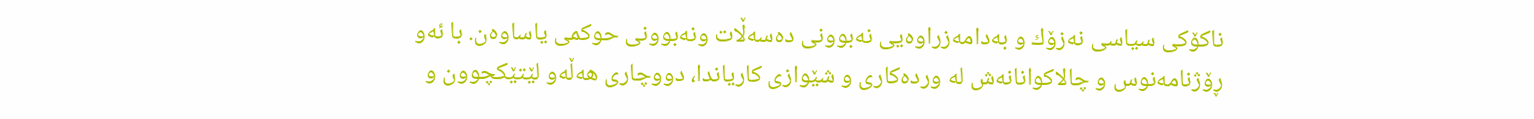ناکۆکی سیاسی نەزۆك و بەدامەزراوەیی نەبوونی دەسەڵات ونەبوونی حوکمی یاساوەن. با ئەو ڕۆژنامەنوس و چالاکوانانەش لە وردەکاری و شێوازی کاریاندا، دووچاری ھەڵەو لێتێکچوون و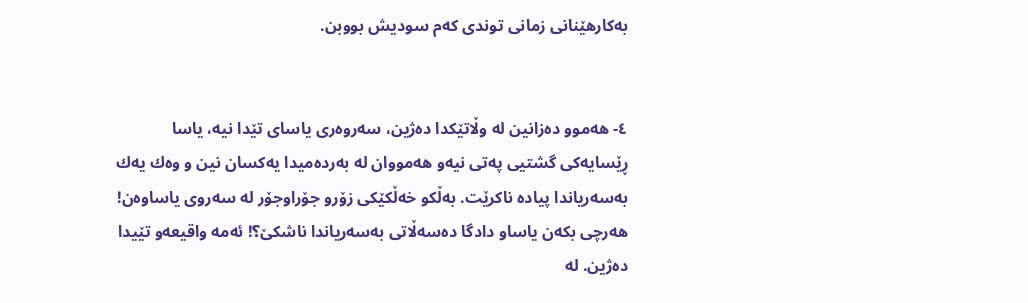بەکارھێنانی زمانی توندی کەم سودیش بووبن.


٤- ھەموو دەزانین لە وڵاتێکدا دەژین، سەروەری یاسای تێدا نیە، یاسا ڕێسایەکی گشتیی پەتی نیەو ھەمووان لە بەردەمیدا یەکسان نین و وەك یەك بەسەریاندا پیادە ناکرێت. بەڵکو خەڵکێکی زۆرو جۆراوجۆر لە سەروی یاساوەن! ھەرچی بکەن یاساو دادگا دەسەڵاتی بەسەریاندا ناشکێ؟! ئەمە واقیعەو تێیدا دەژین. لە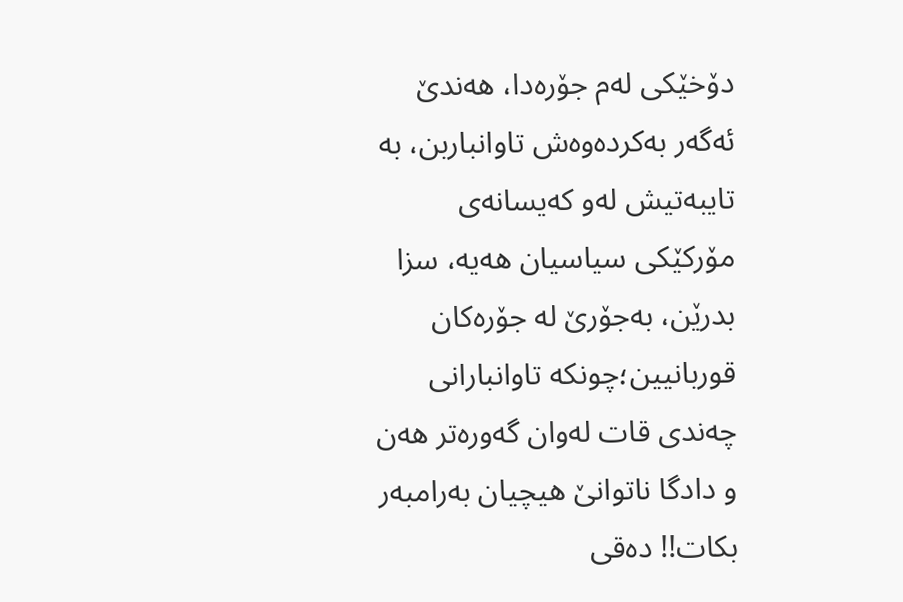دۆخێکی لەم جۆرەدا، ھەندێ ئەگەر بەکردەوەش تاوانباربن، بە تایبەتیش لەو کەیسانەی مۆرکێکی سیاسیان ھەیە، سزا بدرێن، بەجۆرێ لە جۆرەکان قوربانیین؛چونکە تاوانبارانی چەندی قات لەوان گەورەتر ھەن و دادگا ناتوانێ ھیچیان بەرامبەر بکات!! دەقی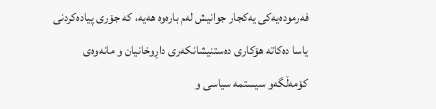فەرمودەیەکی یەکجار جوانیش لەم بارەوە ھەیە، کە جۆری پیادەکردنی یاسا دەکاتە ھۆکاری دەستنیشانکەری داڕوخانیان و مانەوەی کۆمەڵگەو سیستمە سیاسی و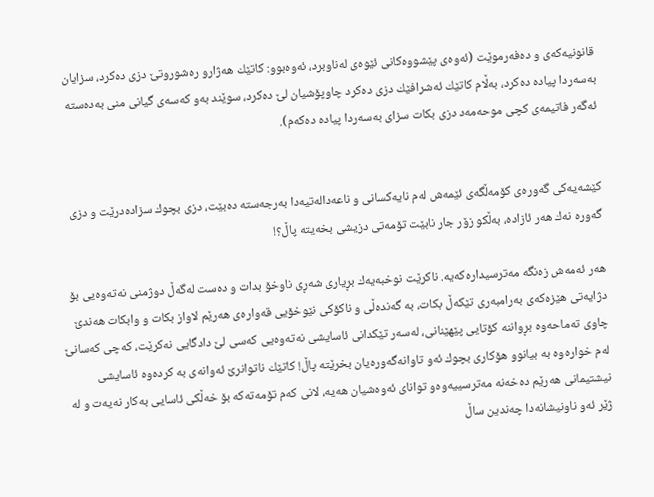قانونیەکەی و دەفەرموێت (ئەوەی پێشووەکانی ئێوەی لەناوبرد، ئەوەبوو: کاتێك ھەژارو رەشوروتێ دزی دەکرد، سزایان بەسەردا پیادە دەکرد، بەڵام کاتێك ئەشرافێك دزی دەکرد چاوپۆشیان لێ دەکرد، سوێند بەو کەسەی گیانی منی بەدەستە ئەگەر فاتیمەی کچی موحەمەد دزی بکات سزای بەسەردا پیادە دەکەم).


کێشەیەکی گەورەی کۆمەڵگەی ئێمەش لەم نایەکسانی و ناعەدالەتیەدا بەرجەستە دەبێت، دزی بچوك سزادەدرێت و دزی گەورە نەك ھەر ئازادە، بەڵکو زۆر جار نابێت تۆمەتی دزیشی بخەیتە پاڵ؟!

ھەر ئەمەش زەنگە مەترسیدارەکەیە. ناکرێت نوخبەیەك بڕیاری شەڕی ناوخۆ بدات و دەست لەگەڵ دوژمنی نەتەوەیی بۆ دژایەتی ھێزەکەی بەرامبەری تێکەڵ بکات، بە گەندەڵی و ناکۆکی نێوخۆیی قەوارەی ھەرێم لاواز بکات و وابکات ھەندێ چاوی تەماحەوە بڕواننە کۆتایی پێھێنانی، لەسەر تێکدانی ئاسایشی نەتەوەیی کەسی لێ دادگایی نەکرێت، کەچی کەسانێ لەم خوارەوە بە بیانوو ھۆکاری بچوك ئەو تاوانەگەورەیان بخرێتە پاڵ! کاتێك ناتوانرێ ئەوانەی بە کردەوە ئاسایشی نیشتیمانی ھەرێم دەخەنە مەترسییەوەو توانای ئەوەشیان ھەیە، لانی کەم تۆمەتەکە بۆ خەڵکی ئاسایی بەکار نەیەت و لە ژێر ئەو ناونیشانەدا چەندین ساڵ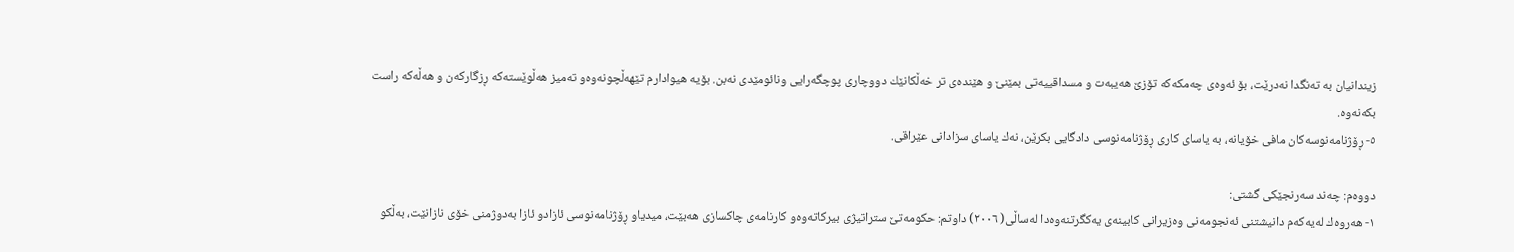زیندانیان بە تەنگدا نەدرێت، بۆ ئەوەی چەمکەکە تۆزێ ھەیبەت و مسداقییەتی بمێنێ و ھێندەی تر خەڵكانێك دووچاری پوچگەرایی ونائومێدی نەبن. بۆیە ھیوادارم تێھەڵچونەوەو تەمیز ھەڵوێستەکە ڕزگارکەن و ھەڵەکە راست
بکەنەوە.
٥- ڕۆژنامەنوسەکان مافی خۆیانە، بە یاسای کاری ڕۆژنامەنوسی دادگایی بکرێن، نەك یاسای سزادانی عێراقی.

دووەم: چەند سەرنجێکی گشتی:
١- ھەروەك لەیەکەم دانیشتنی ئەنجومەنی وەزیرانی کابینەی یەکگرتنەوەدا لەساڵی( ٢٠٠٦) داوتم: حکومەتێ ستراتیژی بیرکاتەوەو کارنامەی چاکسازی ھەبێت، میدیاو ڕۆژنامەنوسی ئازادو ئازا بەدوژمنی خۆی نازانێت، بەڵکو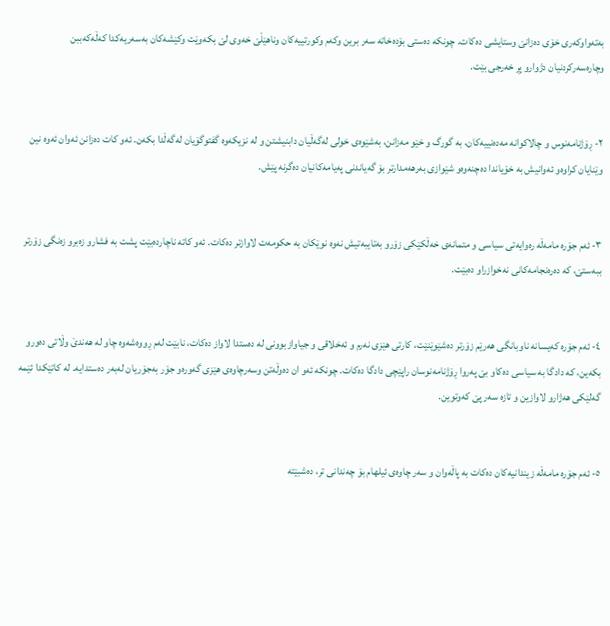بەتەواوکەری خۆی دەزانێ وستایشی دەکات. چونکە دەستی بۆدەخاتە سەر برین وکەم وکورتییەکان وناھێڵێ خەوی لێ بکەوێت وکێشەکان بەسەریەکدا کەڵەکەببن وچارەسەرکردنیان دژوارو پڕ خەرجی بێت.


٢- ڕۆژنامەنوس و چالاكوانە مەدەنییەکان، بە گورگ و خێو مەزانن، بەشێوەی خولی لەگەڵیان دابنیشتن و لە نزیکەوە گفتوگۆیان لەگەڵدا بکەن. ئەو کات دەزانن ئەوان ئەوە نین وێنایان کراوەو ئەوانیش بە خۆیاندا دەچنەوەو شێوازی بەرھەمدارتر بۆ گەیاندنی پەیامەکانیان دەگرنە پێش.


٣- ئەم جۆرە مامەڵە رەوایەتی سیاسی و متمانەی خەڵکێکی زۆرو بەتایبەتیش نەوە نوێکان بە حکومەت لاوازتر دەکات. ئەو کاتە ناچاردەبێت پشت بە فشارو زەبرو زەنگی زۆرتر ببەستێ، کە دەرەنجامەکانی نەخوازراو دەبێت.


٤- ئەم جۆرە کەیسانە ناوبانگی ھەرێم زۆرتر دەشێوێنێت، کارتی ھێزی نەرم و ئەخلاقی و جیاوازبوونی لە دەستدا لاواز دەکات، نابێت لەم ڕووەشەوە چاو لە ھەندێ وڵاتی دەورو بکەین، کە دادگا بە سیاسی دەکاو بێ پەروا ڕۆژنامەنوسان راپێچی دادگا دەکات. چونکە ئەو ان دەوڵەتن وسەرچاوەی ھێزی گەورەو جۆر بەجۆریان لەبەر دەستدایە. لە کاتێکدا ئێمە گەلێکی ھەژارو لاوازین و تازە سەر پێ کەوتوین.


٥- ئەم جۆرە مامەڵە زیندانیەکان دەکات بە پاڵەوان و سەر چاوەی ئیلھام بۆ چەندانی تر، دەشبێتە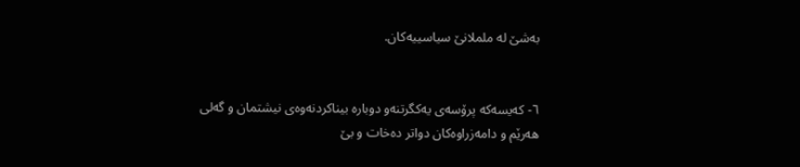بەشێ لە ململانێ سیاسییەکان.


٦- کەیسەکە پرۆسەی یەکگرتنەو دوبارە بیناکردنەوەی نیشتمان و گەلی ھەرێم و دامەزراوەکان دواتر دەخات و بێ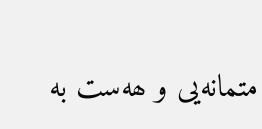متمانەیی و ھەست بە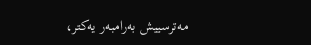مەترسییش بەرامبەر یەكتر،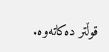قوڵتر دەکاتەوە.